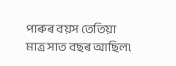পাৰুৰ বয়স তেতিয়া মাত্ৰ সাত বছৰ আছিল৷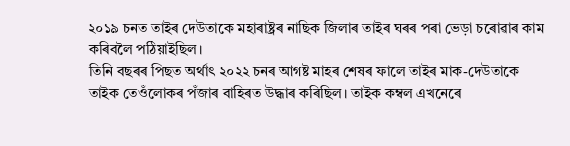২০১৯ চনত তাইৰ দেউতাকে মহাৰাষ্ট্ৰৰ নাছিক জিলাৰ তাইৰ ঘৰৰ পৰা ভেড়া চৰোৱাৰ কাম কৰিবলৈ পঠিয়াইছিল।
তিনি বছৰৰ পিছত অৰ্থাৎ ২০২২ চনৰ আগষ্ট মাহৰ শেষৰ ফালে তাইৰ মাক-দেউতাকে তাইক তেওঁলোকৰ পঁজাৰ বাহিৰত উদ্ধাৰ কৰিছিল। তাইক কম্বল এখনেৰে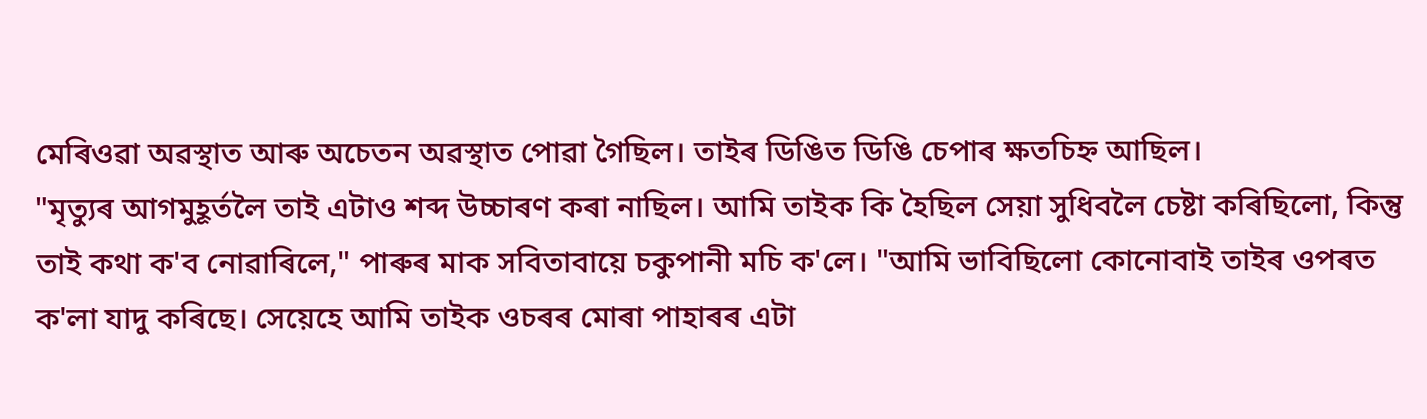মেৰিওৱা অৱস্থাত আৰু অচেতন অৱস্থাত পোৱা গৈছিল। তাইৰ ডিঙিত ডিঙি চেপাৰ ক্ষতচিহ্ন আছিল।
"মৃত্যুৰ আগমুহূৰ্তলৈ তাই এটাও শব্দ উচ্চাৰণ কৰা নাছিল। আমি তাইক কি হৈছিল সেয়া সুধিবলৈ চেষ্টা কৰিছিলো, কিন্তু তাই কথা ক'ব নোৱাৰিলে," পাৰুৰ মাক সবিতাবায়ে চকুপানী মচি ক'লে। "আমি ভাবিছিলো কোনোবাই তাইৰ ওপৰত ক'লা যাদু কৰিছে। সেয়েহে আমি তাইক ওচৰৰ মোৰা পাহাৰৰ এটা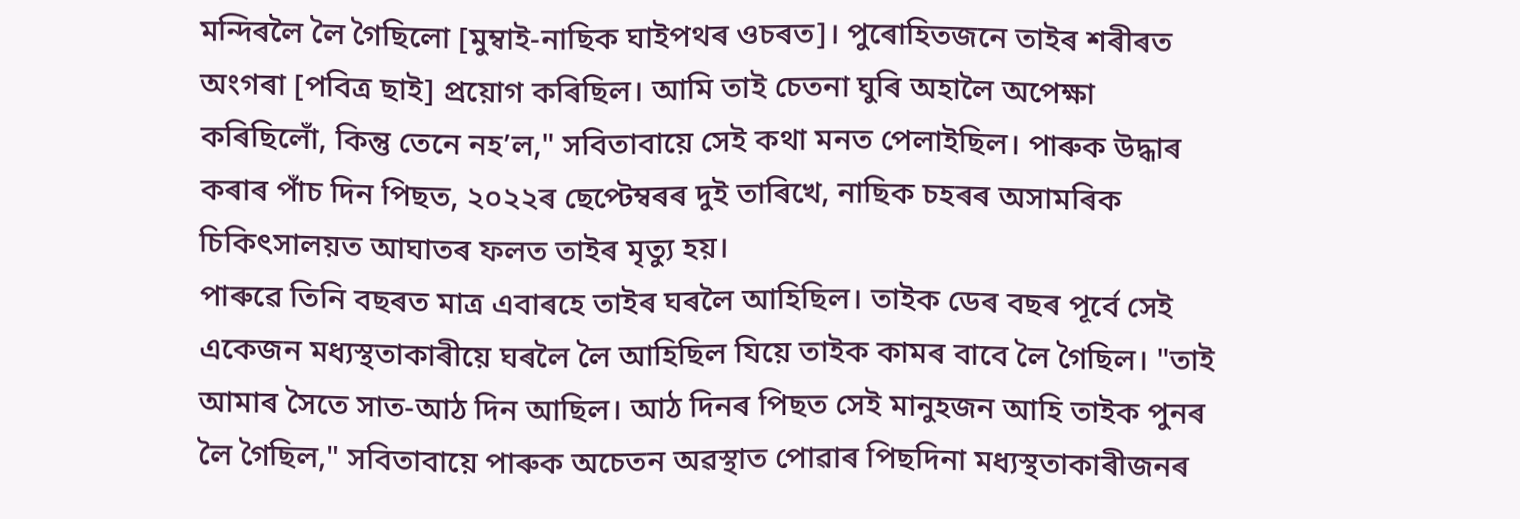মন্দিৰলৈ লৈ গৈছিলো [মুম্বাই-নাছিক ঘাইপথৰ ওচৰত]। পুৰোহিতজনে তাইৰ শৰীৰত অংগৰা [পবিত্ৰ ছাই] প্ৰয়োগ কৰিছিল। আমি তাই চেতনা ঘুৰি অহালৈ অপেক্ষা কৰিছিলোঁ, কিন্তু তেনে নহ’ল," সবিতাবায়ে সেই কথা মনত পেলাইছিল। পাৰুক উদ্ধাৰ কৰাৰ পাঁচ দিন পিছত, ২০২২ৰ ছেপ্টেম্বৰৰ দুই তাৰিখে, নাছিক চহৰৰ অসামৰিক চিকিৎসালয়ত আঘাতৰ ফলত তাইৰ মৃত্যু হয়।
পাৰুৱে তিনি বছৰত মাত্ৰ এবাৰহে তাইৰ ঘৰলৈ আহিছিল। তাইক ডেৰ বছৰ পূৰ্বে সেই একেজন মধ্যস্থতাকাৰীয়ে ঘৰলৈ লৈ আহিছিল যিয়ে তাইক কামৰ বাবে লৈ গৈছিল। "তাই আমাৰ সৈতে সাত-আঠ দিন আছিল। আঠ দিনৰ পিছত সেই মানুহজন আহি তাইক পুনৰ লৈ গৈছিল," সবিতাবায়ে পাৰুক অচেতন অৱস্থাত পোৱাৰ পিছদিনা মধ্যস্থতাকাৰীজনৰ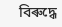বিৰুদ্ধে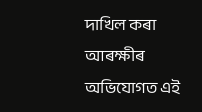দাখিল কৰা আৰক্ষীৰ অভিযোগত এই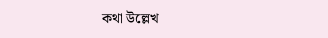কথা উল্লেখ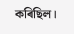কৰিছিল।